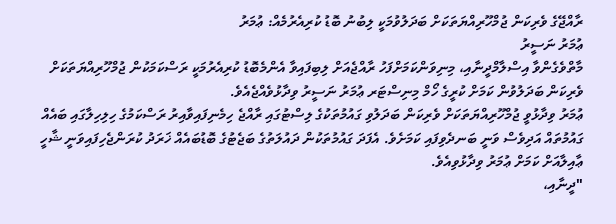ރާއްޖޭގެ ވެރިކަން ޖުމްހޫރިއްޔަތަކަށް ބަދަލުވުމަކީ ލިބުނު ބޮޑު ކުރިއެރުމެއް: ޢުމަރު
ޢުމަރު ނަސީރު
މާތްވެގެންވާ އިސްލާމްދީނާއި، މިނިވަންކަމަށްފަހު ރާއްޖެއަށް ލިބިފައިވާ އެންމެބޮޑު ކުރިއެރުމަކީ ރަސްކަމަކުން ޖުމްހޫރިއްޔަތަކަށް ވެރިކަން ބަދަލުވުން ކަމަށް ކުރީގެ ހޯމް މިނިސްޓަރ ޢުމަރު ނަސީރު ވިދާޅުވެއްޖެއެވެ.
ޢުމަރު ވިދާޅުވީ ޖުމްހޫރިއްޔަތަކަށް ވެރިކަން ބަދަލުވި ގައުމުތަކުގެ ލިސްޓުގައި ރާއްޖެ ހިމެނިފައިވާއިރު ރަސްކަމުގެ ހިލިހިލާގައި ބައެއް ގައުމުތައް އަދިވެސް ވަނީ ބަނދެވިފައި ކަމަށެވެ. އެފަދަ ގައުމުތަކުން ދައުލަތުގެ ބަޖެޓުގެ ބޮޑުބައެއް ޚަރަދު ކުރަންޖެހިފައިވަނީ ޝާހީ ޢާއިލާއަށް ކަމަށް ޢުމަރު ވިދާޅުވިއެވެ.
"ދީނާއި،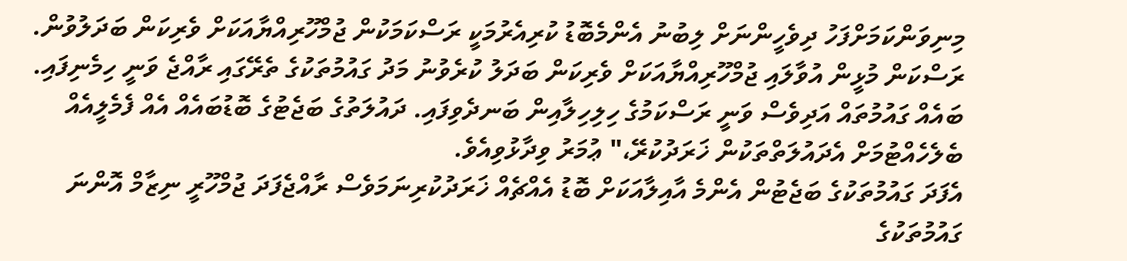މިނިވަންކަމަށްފަހު ދިވެހީންނަށް ލިބުނު އެންމެބޮޑު ކުރިއެރުމަކީ ރަސްކަމަކުން ޖުމްހޫރިއްޔާއަކަށް ވެރިކަން ބަދަލުވުން. ރަސްކަން މުޅީން އުވާލައި ޖުމްހޫރިއްޔާއަކަށް ވެރިކަން ބަދަލު ކުރެވުނު މަދު ގައުމުތަކުގެ ތެރޭގައި ރާއްޖެ ވަނީ ހިމެނިފައި. ބައެއް ގައުމުތައް އަދިވެސް ވަނީ ރަސްކަމުގެ ހިލިހިލާއިން ބަނދެވިފައި. ދައުލަތުގެ ބަޖެޓުގެ ބޮޑުބައެއް އެއް ފެމެލީއެއް ބެލެހެއްޓުމަށް އެދައުލަތްތަކުން ޚަރަދުކުރޭ،" ޢުމަރު ވިދާޅުވިއެވެ.
އެފަދަ ގައުމުތަކުގެ ބަޖެޓުން އެންމެ އާއިލާއަކަށް ބޮޑު އެއްޗެއް ޚަރަދުކުރިނަމަވެސް ރާއްޖެފަދަ ޖުމްހޫރީ ނިޒާމް އޮންނަ ގައުމުތަކުގެ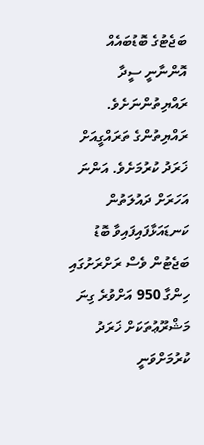ބަޖެޓުގެ ބޮޑުބައެއް އޮންނާނީ ސީދާ ރައްޔިތުންނަށެވެ. ރައްޔިތުންގެ ތަރައްގީއަށް ޚަރަދު ކުރުމަށެވެ. އަންނަ އަހަރަށް ދައުލަތުން ކަނޑައަޅާފައިފައިވާ ބޮޑު ބަޖެޓުން ވެސް ރަށްރަށުގައި ހިންގާ 950 އަށްވުރެ ގިނަ މަޝްރޫޢުތަކަށް ޚަރަދު ކުރުމަށްވަނީ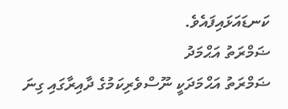ކަނޑައަޅައިފައެވެ.
ޟަމްރަތު އަޙްމަދު
ޟަމްރަތު އަޙްމަދަކީ ނޫސްވެރިކަމުގެ ދާއިރާގައި ގިނަ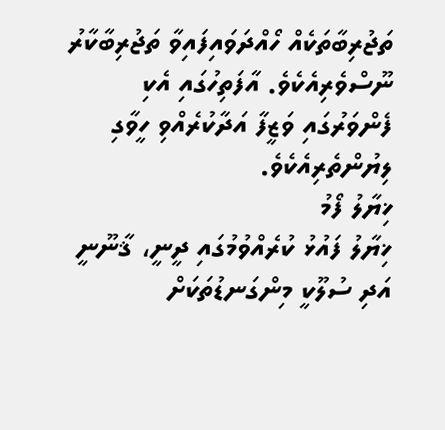ތަޖުރިބާތަކެއް ހޯއްދަވައިފައިވާ ތަޖުރިބާކާރު ނޫސްވެރިއެކެވެ. އާފަތިހުގައި އެކި ފެންވަރުގައި ވަޒީފާ އަދާކުރެއްވި ހީވާގި ލިޔުންތެރިއެކެވެ.
ޚިޔާލު ފޯމު
ޚިޔާލު ފައުޅު ކުރެއްވުމުގައި ދީނީ، ޤާނޫނީ އަދި ސުލޫކީ މިންގަނޑުތަކަށް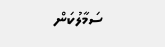ސަމާލުކަން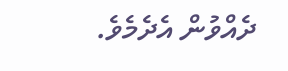ދެއްވުން އެދެމެވެ.